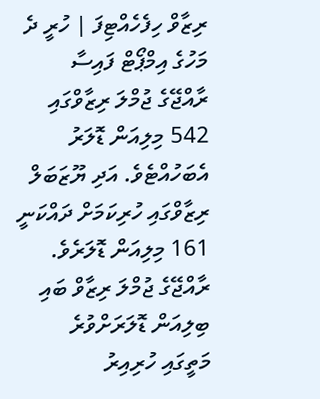ރިޒާވް ހިފެހެއްޓިފަ | ހުރީ ދެ މަހުގެ އިމްޕޯޓް ފައިސާ
ރާއްޖޭގެ ޖުމްލަ ރިޒާވްގައި 542 މިލިއަން ޑޮލަރު އެބަހުއްޓެވެ. އަދި ޔޫޒަބަލް ރިޒާވްގައި ހުރިކަމަށް ދައްކަނީ 161 މިލިއަން ޑޮލަރެވެ.
ރާއްޖޭގެ ޖުމްލަ ރިޒާވް ބައި ބިލިއަން ޑޮލަރަށްވުރެ މަތީގައި ހުރިއިރު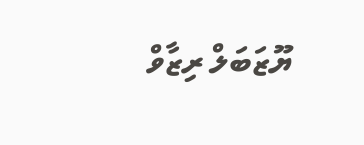ޔޫޒަބަލް ރިޒާވް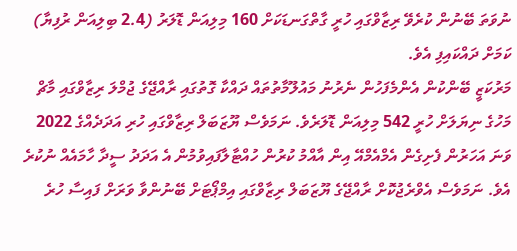ނުވަތަ ބޭނުން ކުރެވޭ ރިޒާވްގައި ހުރީ ގާތްގަނޑަކަށް 160 މިލިއަން ޑޮލަރު (2.4 ބިލިއަން ރުފިޔާ) ކަމަށް ދައްކައިފި އެވެ.
މަރުކަޒީ ބޭންކުން އެންމެފަހުން ނެރުނު މައުލޫމާތުތައް ދައްކާ ގޮތުގައި ރާއްޖޭގެ ޖުމްލަ ރިޒާވްގައި މާޗް މަހުގެ ނިޔަލަށް ހުރީ 542 މިލިއަން ޑޮލަރެވެ. ނަމަވެސް ޔޫޒަބަލް ރިޒާވްގައި ހުރި އަދަދެއްގެ 2022 ވަނަ އަހަރުން ފެށިގެން އެމްއެމްއޭ އިން އާއްމު ކުރުން ހުއްޓާލާފައިވުމުން އެ އަދަދު ސީދާ ހާމައެއް ނުކުރެ އެވެ. ނަމަވެސް އެވްރެޖުކޮށް ރާއްޖޭގެ ޔޫޒަބަލް ރިޒާވްގައި އިމްޕޯޓަށް ބޭނުންވާ ވަރަށް ފައިސާ ހުރެ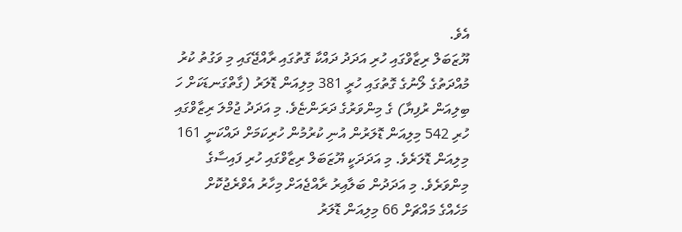އެވެ.
ޔޫޒަބަލް ރިޒާވްގައި ހުރި އަދަދު ދައްކާ ގޮތުގައި ރާއްޖޭގައި މި ވަގުތު ކުރު މުއްދަތުގެ ލޯނުގެ ގޮތުގައި ހުރީ 381 މިލިއަން ޑޮލަރު (ގާތްގަނޑަކަށް ހަ ބިލިއަން ރުފިޔާ) ގެ މިންވަރުގެ ދަރަންޏެވެ. މި އަދަދު ޖުމްލަ ރިޒާވްގައި ހުރި 542 މިލިއަން ޑޮލަރުން އުނި ކުރުމުން ހުރިކަމަށް ދައްކަނީ 161 މިލިއަން ޑޮލަރެވެ. މި އަދަދަކީ ޔޫޒަބަލް ރިޒާވްގައި ހުރި ފައިސާގެ މިންވަރެވެ. މި އަދަދުން ބަލާއިރު ރާއްޖެއަށް މިހާރު އެވްރެޖުކޮށް މަހެއްގެ މައްޗަށް 66 މިލިއަން ޑޮލަރު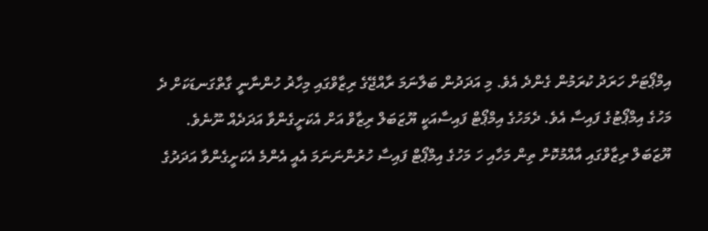އިމްޕޯޓަށް ހަރަދު ކުރަމުން ގެންދެ އެވެ. މި އަދަދުން ބަލާނަމަ ރާއްޖޭގެ ރިޒާވްގައި މިހާޜު ހުންނާނީ ގާތްގަނޑަކަށް ދެ މަހުގެ އިމްޕޯޓުގެ ފައިސާ އެވެ. ދެމަހުގެ އިމްޕޯޓް ފައިސާއަކީ ޔޫޒަބަލް ރިޒާވް އަށް އެކަށީގެންވާ އަދަދެއް ނޫނެވެ. ޔޫޒަބަލް ރިޒާވްގައި އާއްމުކޮށް ތިން މަހާއި ހަ މަހުގެ އިމްޕޯޓް ފައިސާ ހުރުންނަނަމަ އެއީ އެންމެ އެކަށީގެންވާ އަދަދުގެ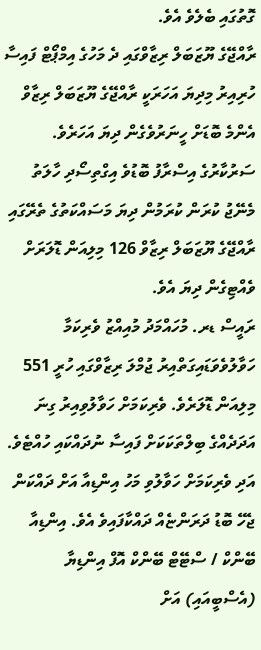ގޮތުގައި ބެލެވެ އެވެ.
ރާއްޖޭގެ ޔޫޒަބަލް ރިޒާވްގައި ދެ މަހުގެ އިމްޕޯޓް ފައިސާ ހުރިއިރު މިދިޔަ އަހަރަކީ ރާއްޖޭގެ ޔޫޒަބަލް ރިޒާވް އެންމެ ބޮޑަށް ހީނަރުވެގެން ދިޔަ އަހަރެވެ. ސަރުކާރުގެ އިސްރާފު ބޮޑުވެ އިގްތިސޯދި ހާލަތު މެނޭޖު ކުރަން ކުރަމުން ދިޔަ މަސައްކަތުގެ ތެރޭގައި ރާއްޖޭގެ ޔޫޒަބަލް ރިޒާވް 126 މިލިއަން ޑޮލަރަށް ވެއްޓިގެން ދިޔަ އެވެ.
ރައީސް ޑރ. މުހައްމަދު މުއިއްޒު ވެރިކަމާ ހަވާލުވެވަޑައިގަތްއިރު ޖުމްލަ ރިޒާވްގައި ހުރީ 551 މިލިއަން ޑޮލަރެވެ. ވެރިކަމަށް ހަވާލުވިއިރު ގިނަ އަދަދެއްގެ ބިލްތަކަކަށް ފައިސާ ނުދައްކައި ހުއްޓެވެ. އަދި ވެރިކަމަށް ހަވާލުވި މަހު އިންޑިއާ އަށް ދައްކަން ޖެހޭ ބޮޑު ދަރަންޏެއް ދައްކާފައިވެ އެވެ. އިންޑިއާ ބޭންކް / ސްޓޭޓް ބޭންކް އޮފް އިންޑިޔާ (އެސްބީއައި) އަށް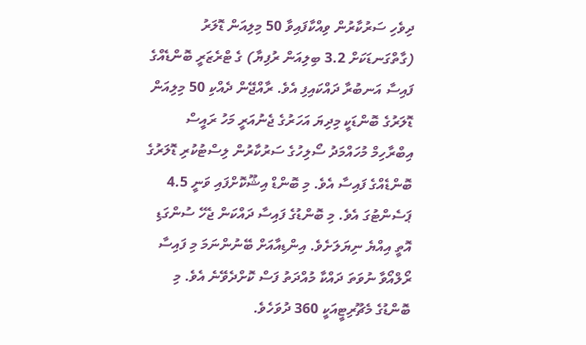ދިވެހި ސަރުކާރުން ވިއްކާފައިވާ 50 މިލިއަން ޑޮލަރު (ގާތްގަނޑަކަށް 3.2 ބިލިއަން ރުފިޔާ) ގެ ޓްރެޒަރީ ބޮންޑެއްގެ ފައިސާ އަނބުރާ ދައްކައިފި އެވެ. ރާއްޖޭން ދެއްކި 50 މިލިއަން ޑޮލަރުގެ ބޮންޑަކީ މިދިޔަ އަހަރުގެ ޖެނުއަރީ މަހު ރައީސް އިބްރާހިމް މުހައްމަދު ސޯލިހުގެ ސަރުކާރުން ލިސްޓުކުރި ޑޮލަރުގެ ބޮންޑެއްގެ ފައިސާ އެވެ. މި ބޮންޑް އިޝޫކޮށްފައި ވަނީ 4.5 ޕަސެންޓުގަ އެވެ. މި ބޮންޑުގެ ފައިސާ ދައްކަން ޖެހޭ ސުންގަޑި އޮތީ އިއްޔެ ނިޔަލަށެވެ. އިންޑިއާއަށް ބޭނުންނަމަ މި ފައިސާ ރޯލްއޯވާ ނުވަތަ ދައްކާ މުއްދަތު ފަސް ކޮށްދެވޭނެ އެވެ. މި ބޮންޑުގެ މެޗޫރިޓީއަކީ 360 ދުވަހެވެ.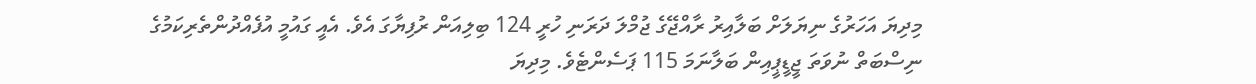މިދިޔަ އަހަރުގެ ނިޔަލަށް ބަލާއިރު ރާއްޖޭގެ ޖުމްލަ ދަރަނި ހުރީ 124 ބިލިއަން ރުފިޔާގަ އެވެ. އެއީ ގައުމީ އުފެއްދުންތެރިކަމުގެ ނިސްބަތް ނުވަތަ ޖީޑީޕީއިން ބަލާނަމަ 115 ޕަސެންޓެވެ. މިދިޔަ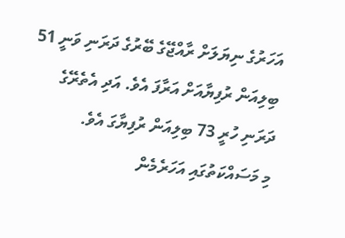އަހަރުގެ ނިޔަލަށް ރާއްޖޭގެ ބޭރުގެ ދަރަނި ވަނީ 51 ބިލިއަން ރުފިޔާއަށް އަރާފަ އެވެ. އަދި އެތެރޭގެ ދަރަނި ހުރީ 73 ބިލިއަން ރުފިޔާގަ އެވެ.
މި މަސައްކަތުގައި އަހަރެމެން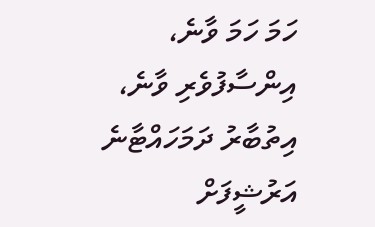ހަމަ ހަމަ ވާނެ، އިންސާފުވެރި ވާނެ، އިތުބާރު ދަމަހައްޓާނެ
އަރުޝީފަށް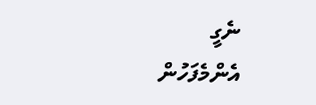ނެގީ
އެންމެފަހުން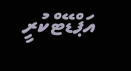އަޕްޑޭޓްކުރީ